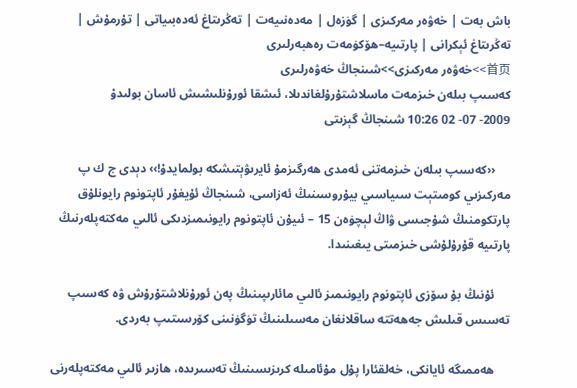باش بەت | خەۋەر مەركىزى | گۈزەل | مەدەنىيەت | تەڭرىتاغ ئەدەبىياتى | تۇرمۇش | تەڭرىتاغ ئېكرانى | پارتىيە–ھۆكۈمەت رەھبەرلىرى
首页>>خەۋەر مەركىزى>>شىنجاڭ خەۋەرلىرى
كەسىپ بىلەن خىزمەت ماسلاشتۇرۇلغاندىلا، ئىشقا ئورۇنلىشىش ئاسان بولىدۇ
2009- 07- 02 10:26 شىنجاڭ گېزىتى

     ‹‹كەسىپ بىلەن خىزمەتنى ئەمدى ھەرگىزمۇ ئايرىۋېتىشكە بولمايدۇ!›› دېدى ج ك پ مەركىزىي كومىتېت سىياسىي بيۇروسىنىڭ ئەزاسى، شىنجاڭ ئۇيغۇر ئاپتونوم رايونلۇق پارتكومنىڭ شۇجىسى ۋاڭ لېچۈەن 15 – ئىيۇن ئاپتونوم رايونىمىزدىكى ئالىي مەكتەپلەرنىڭ پارتىيە قۇرۇلۇشى خىزمىتى يىغىنىدا.

     ئۇنىڭ بۇ سۆزى ئاپتونوم رايونىمىز ئالىي مائارىپىنىڭ پەن ئورۇنلاشتۇرۇش ۋە كەسىپ تەسىس قىلىش جەھەتتە ساقلانغان مەسىلىنىڭ تۈگۈنىنى كۆرسىتىپ بەردى.

     ھەممىگە ئايانكى، خەلقئارا پۇل مۇئامىلە كرىزىسىنىڭ تەسىرىدە، ھازىر ئالىي مەكتەپلەرنى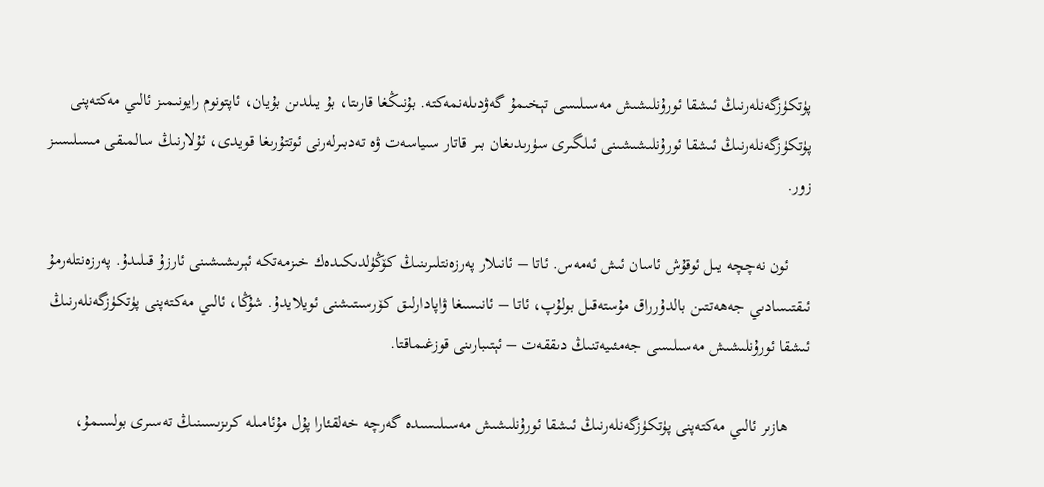پۈتكۈزگەنلەرنىڭ ئىشقا ئورۇنلىشىش مەسىلىسى تېخىمۇ گەۋدىلەنمەكتە. بۇنىڭغا قارىتا، بۇ يىلدىن بۇيان، ئاپتونوم رايونىمىز ئالىي مەكتەپنى پۈتكۈزگەنلەرنىڭ ئىشقا ئورۇنلىشىشىنى ئىلگىرى سۈرىدىغان بىر قاتار سىياسەت ۋە تەدبىرلەرنى ئوتتۇرىغا قويدى، ئۇلارنىڭ سالمىقى مىسلىسىز زور.

     ئون نەچچە يىل ئوقۇش ئاسان ئىش ئەمەس. ئاتا – ئانىلار پەرزەنتلىرىنىڭ كۆڭۈلدىكىدەك خىزمەتكە ئېرىشىشىنى ئارزۇ قىلىدۇ. پەرزەنتلەرمۇ ئىقتىسادىي جەھەتتىن بالدۇرراق مۇستەقىل بولۇپ، ئاتا – ئانىسىغا ۋاپادارلىق كۆرسىتىشنى ئويلايدۇ. شۇڭا، ئالىي مەكتەپنى پۈتكۈزگەنلەرنىڭ ئىشقا ئورۇنلىشىش مەسىلىسى جەمئىيەتنىڭ دىققەت – ئېتىبارىنى قوزغىماقتا.

     ھازىر ئالىي مەكتەپنى پۈتكۈزگەنلەرنىڭ ئىشقا ئورۇنلىشىش مەسىلىسىدە گەرچە خەلقئارا پۇل مۇئامىلە كرىزىسىنىڭ تەسىرى بولسىمۇ،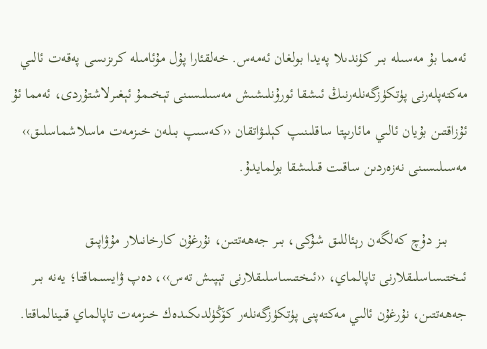ئەمما بۇ مەسىلە بىر كۈندىلا پەيدا بولغان ئەمەس. خەلقئارا پۇل مۇئامىلە كرىزىسى پەقەت ئالىي مەكتەپلەرنى پۈتكۈزگەنلەرنىڭ ئىشقا ئورۇنلىشىش مەسىلىسىنى تېخىمۇ ئېغىرلاشتۇردى، ئەمما ئۇ ئۇزاقتىن بۇيان ئالىي مائارىپتا ساقلىنىپ كېلىۋاتقان ‹‹كەسىپ بىلەن خىزمەت ماسلاشماسلىق›› مەسىلىسىنى نەزەردىن ساقىت قىلىشقا بولمايدۇ.

     بىز دۇچ كەلگەن رېئاللىق شۇكى، بىر جەھەتتىن، نۇرغۇن كارخانىلار مۇۋاپىق ئىختىساسلىقلارنى تاپالماي، ‹‹ئىختىساسلىقلارنى تېپىش تەس››، دەپ ۋايسىماقتا؛ يەنە بىر جەھەتتىن، نۇرغۇن ئالىي مەكتەپنى پۈتكۈزگەنلەر كۆڭۈلدىكىدەك خىزمەت تاپالماي قىينالماقتا.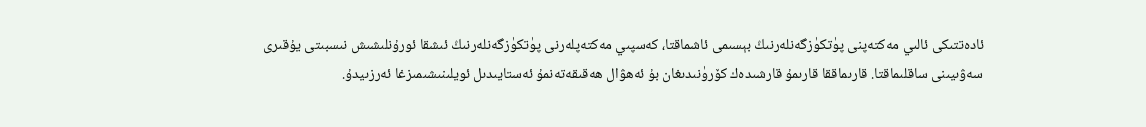ئادەتتىكى ئالىي مەكتەپنى پۈتكۈزگەنلەرنىڭ بېسىمى ئاشماقتا، كەسپىي مەكتەپلەرنى پۈتكۈزگەنلەرنىڭ ئىشقا ئورۇنلىشىش نىسبىتى يۇقىرى سەۋىيىنى ساقلىماقتا. قارىماققا قارىمۇ قارشىدەك كۆرۈنىدىغان بۇ ئەھۋال ھەقىقەتەنمۇ ئەستايىدىل ئويلىنىشىمىزغا ئەرزىيدۇ.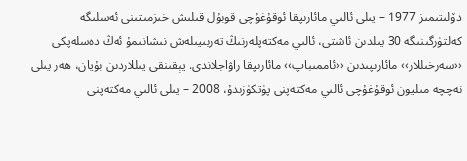دۆلىتىمىز 1977 – يىلى ئالىي مائارىپقا ئوقۇغۇچى قوبۇل قىلىش خىزمىتىنى ئەسلىگە كەلتۈرگىنىگە 30 يىلدىن ئاشتى، ئالىي مەكتەپلەرنىڭ تەربىيىلەش نىشانىمۇ ئەڭ دەسلەپكى ‹‹سەرخىللار›› مائارىپىدىن ‹‹ئاممىباپ›› مائارىپقا راۋاجلاندى. يېقىنقى يىللاردىن بۇيان، ھەر يىلى نەچچە مىليون ئوقۇغۇچى ئالىي مەكتەپنى پۈتكۈزىدۇ، 2008 – يىلى ئالىي مەكتەپنى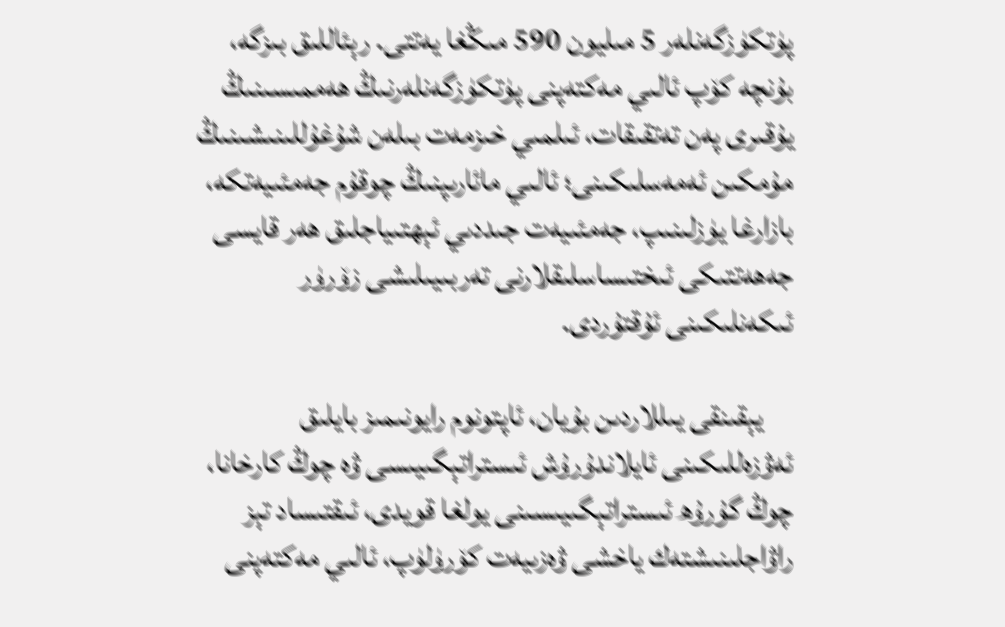پۈتكۈزگەنلەر 5 مىليون 590 مىڭغا يەتتى. رېئاللىق بىزگە، بۇنچە كۆپ ئالىي مەكتەپنى پۈتكۈزگەنلەرنىڭ ھەممىسىنىڭ يۇقىرى پەن تەتقىقات، ئىلمىي خىزمەت بىلەن شۇغۇللىنىشىنىڭ مۇمكىن ئەمەسلىكىنى؛ ئالىي مائارىپنىڭ چوقۇم جەمئىيەتكە، بازارغا يۈزلىنىپ، جەمئىيەت جىددىي ئېھتىياجلىق ھەر قايسى جەھەتتىكى ئىختىساسلىقلارنى تەربىيىلىشى زۆرۈر ئىكەنلىكىنى ئۇقتۇردى.

     يېقىنقى يىللاردىن بۇيان، ئاپتونوم رايونىمىز بايلىق ئەۋزەللىكىنى ئايلاندۇرۇش ئىستراتېگىيىسى ۋە چوڭ كارخانا، چوڭ گۇرۇھ ئىستراتېگىيىسىنى يولغا قويدى، ئىقتىساد تېز راۋاجلىنىشتەك ياخشى ۋەزىيەت كۆرۈلۈپ، ئالىي مەكتەپنى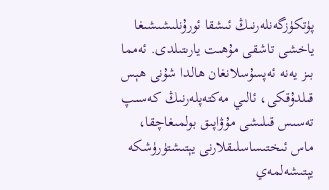پۈتكۈزگەنلەرنىڭ ئىشقا ئورۇنلىشىشىغا ياخشى تاشقى مۇھىت يارىتىلدى. ئەمما بىز يەنە ئەپسۇسلانغان ھالدا شۇنى ھېس قىلدۇقكى، ئالىي مەكتەپلەرنىڭ كەسىپ تەسىس قىلىشى مۇۋاپىق بولمىغاچقا، ماس ئىختىساسلىقلارنى يېتىشتۈرۈشكە يېتىشەلمەي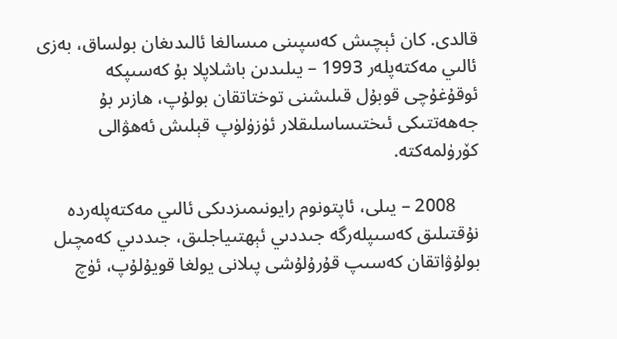قالدى. كان ئېچىش كەسپىنى مىسالغا ئالىدىغان بولساق، بەزى ئالىي مەكتەپلەر 1993 – يىلىدىن باشلاپلا بۇ كەسىپكە ئوقۇغۇچى قوبۇل قىلىشنى توختاتقان بولۇپ، ھازىر بۇ جەھەتتىكى ئىختىساسلىقلار ئۈزۈلۈپ قېلىش ئەھۋالى كۆرۈلمەكتە.

     2008 – يىلى، ئاپتونوم رايونىمىزدىكى ئالىي مەكتەپلەردە نۇقتىلىق كەسىپلەرگە جىددىي ئېھتىياجلىق، جىددىي كەمچىل بولۇۋاتقان كەسىپ قۇرۇلۇشى پىلانى يولغا قويۇلۇپ، ئۈچ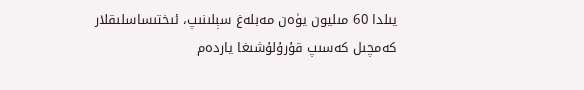يىلدا 60 مىليون يۈەن مەبلەغ سېلىنىپ، ئىختىساسلىقلار كەمچىل كەسىپ قۇرۇلۇشىغا ياردەم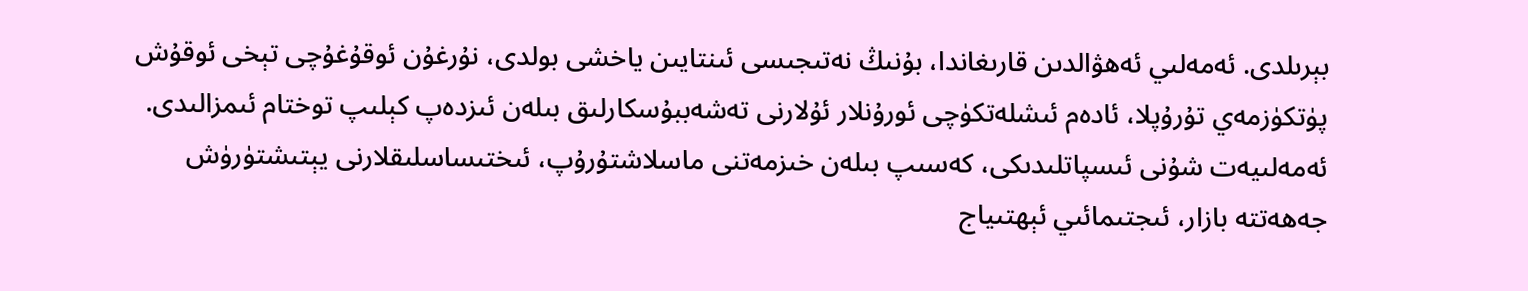بېرىلدى. ئەمەلىي ئەھۋالدىن قارىغاندا، بۇنىڭ نەتىجىسى ئىنتايىن ياخشى بولدى، نۇرغۇن ئوقۇغۇچى تېخى ئوقۇش پۈتكۈزمەي تۇرۇپلا، ئادەم ئىشلەتكۈچى ئورۇنلار ئۇلارنى تەشەببۇسكارلىق بىلەن ئىزدەپ كېلىپ توختام ئىمزالىدى. ئەمەلىيەت شۇنى ئىسپاتلىدىكى، كەسىپ بىلەن خىزمەتنى ماسلاشتۇرۇپ، ئىختىساسلىقلارنى يېتىشتۈرۈش جەھەتتە بازار، ئىجتىمائىي ئېھتىياج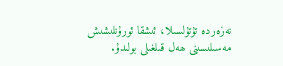نەزەردە تۇتۇلسىلا، ئىشقا ئورۇنلىشىش مەسىلىسىنى ھەل قىلغىلى بولىدۇ.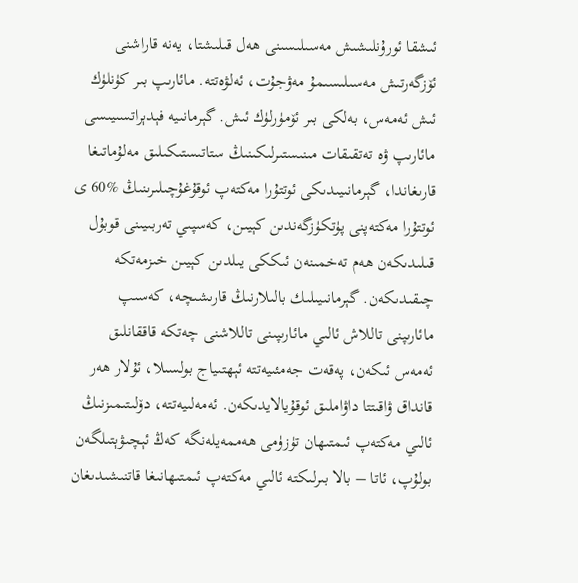ئىشقا ئورۇنلىشىش مەسىلىسىنى ھەل قىلىشتا، يەنە قاراشنى ئۆزگەرتىش مەسىلىسىمۇ مەۋجۇت، ئەلۋەتتە. مائارىپ بىر كۈنلۈك ئىش ئەمەس، بەلكى بىر ئۆمۈرلۈك ئىش. گېرمانىيە فېدېراتسىيىسى مائارىپ ۋە تەتقىقات مىنىستىرلىكىنىڭ ستاتىستىكىلىق مەلۇماتىغا قارىغاندا، گېرمانىيىدىكى ئوتتۇرا مەكتەپ ئوقۇغۇچىلىرىنىڭ %60 ى ئوتتۇرا مەكتەپنى پۈتكۈزگەندىن كېيىن، كەسپىي تەربىيىنى قوبۇل قىلىدىكەن ھەم تەخمىنەن ئىككى يىلدىن كېيىن خىزمەتكە چىقىدىكەن. گېرمانىيىلىك بالىلارنىڭ قارىشىچە، كەسىپ مائارىپنى تاللاش ئالىي مائارىپىنى تاللاشنى چەتكە قاققانلىق ئەمەس ئىكەن، پەقەت جەمئىيەتتە ئېھتىياج بولسىلا، ئۇلار ھەر قانداق ۋاقىتتا داۋاملىق ئوقۇيالايدىكەن. ئەمەلىيەتتە، دۆلىتىمىزنىڭ ئالىي مەكتەپ ئىمتىھان تۈزۈمى ھەممەيلەنگە كەڭ ئېچىۋېتىلگەن بولۇپ، ئاتا – بالا بىرلىكتە ئالىي مەكتەپ ئىمتىھانىغا قاتنىشىدىغان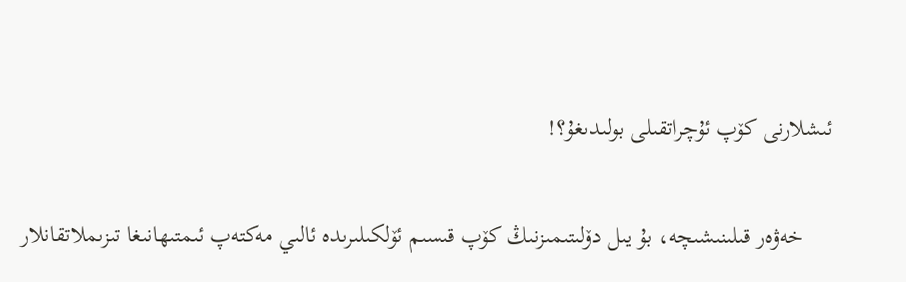ئىشلارنى كۆپ ئۇچراتقىلى بولىدىغۇ؟!

     خەۋەر قىلىنىشىچە، بۇ يىل دۆلىتىمىزنىڭ كۆپ قىسىم ئۆلكىلىرىدە ئالىي مەكتەپ ئىمتىھانىغا تىزىملاتقانلار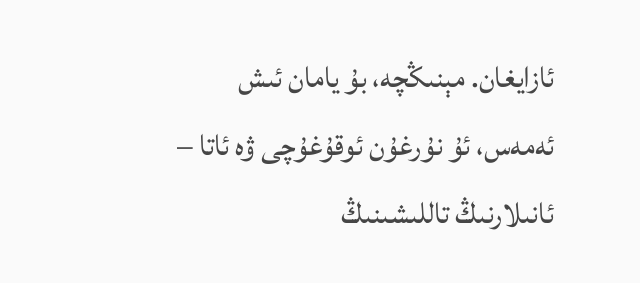ئازايغان. مېنىڭچە، بۇ يامان ئىش ئەمەس، ئۇ نۇرغۇن ئوقۇغۇچى ۋە ئاتا – ئانىلارنىڭ تاللىشىنىڭ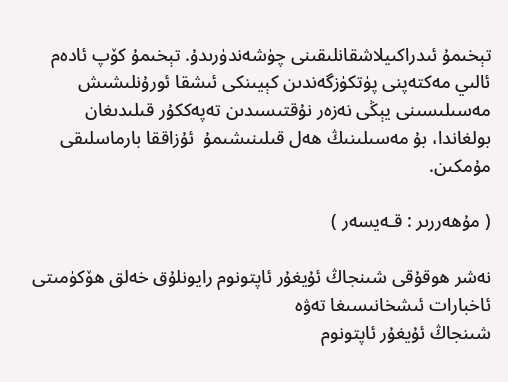تېخىمۇ ئىدراكىيلاشقانلىقىنى چۈشەندۈرىدۇ. تېخىمۇ كۆپ ئادەم ئالىي مەكتەپنى پۈتكۈزگەندىن كېيىنكى ئىشقا ئورۇنلىشىش مەسىلىسىنى يېڭى نەزەر نۇقتىسىدىن تەپەككۇر قىلىدىغان بولغاندا، بۇ مەسىلىنىڭ ھەل قىلىنىشىمۇ  ئۇزاققا بارماسلىقى مۇمكىن.

( مۇھەررىر : قـەيسەر )

نەشر ھوقۇقى شىنجاڭ ئۇيغۇر ئاپتونوم رايونلۇق خەلق ھۆكۈمىتى ئاخبارات ئىشخانىسىغا تەۋە
شىنجاڭ ئۇيغۇر ئاپتونوم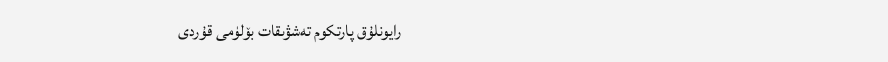رايونلۇق پارتكوم تەشۋىقات بۆلۈمى قۇردى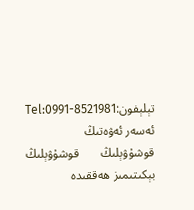تېلېفون:Tel:0991-8521981       ئەسەر ئەۋەتىڭ         قوشۇۋېلىڭ       قوشۇۋېلىڭ      بېكىتىمىز ھەققىدە